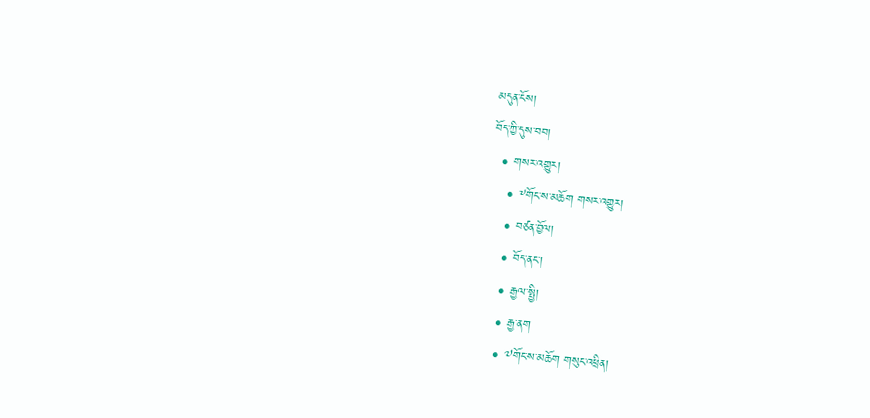མདུན་ངོས།
བོད་ཀྱི་དུས་བབ།
  • གསར་འགྱུར།
    • ༸གོང་ས་མཆོག གསར་འགྱུར།
    • བཙན་བྱོལ།
    • བོད་ནང་།
    • རྒྱལ་སྤྱི།
    • རྒྱ་ནག
    • ༧གོང་ས་མཆོག གསུང་འཕྲིན།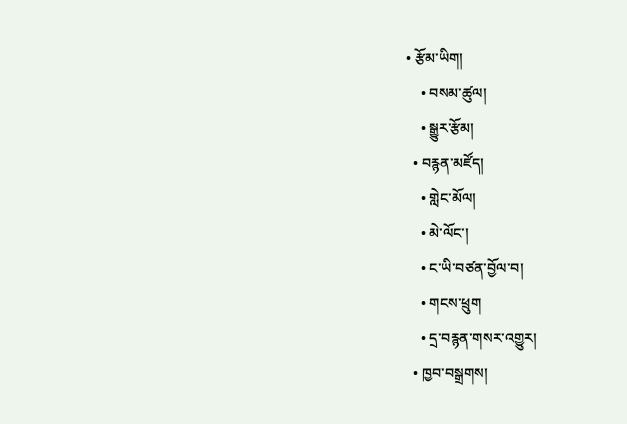• རྩོམ་ཡིག།
    • བསམ་ཚུལ།
    • སྒྱུར་རྩོམ།
  • བརྙན་མཛོད།
    • གླེང་མོལ།
    • མེ་ལོང་།
    • ང་ཡི་བཙན་བྱོལ་བ།
    • གངས་ཕྲུག
    • དྲ་བརྙན་གསར་འགྱུར།
  • ཁྱབ་བསྒྲགས།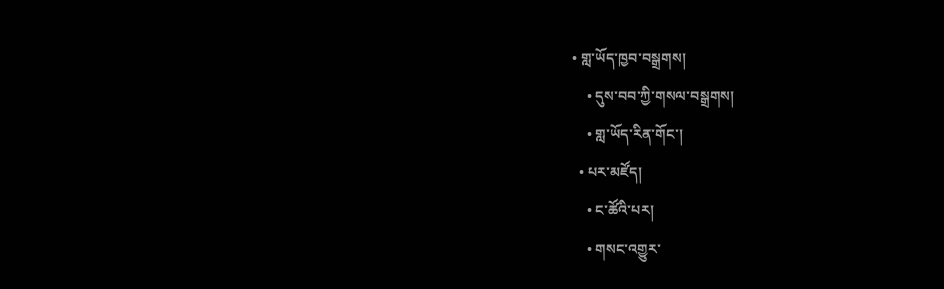• གླ་ཡོད་ཁྱབ་བསྒྲགས།
    • དུས་བབ་ཀྱི་གསལ་བསྒྲགས།
    • གླ་ཡོད་རིན་གོང་།
  • པར་མཛོད།
    • ང་ཚོའི་པར།
    • གསང་འགྱུར་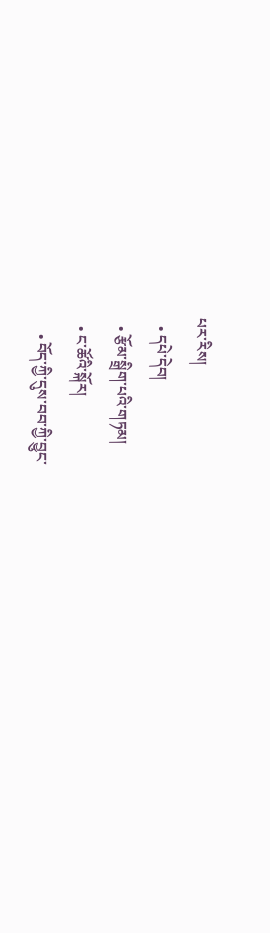པར་རིས།
  • དཔེ་དེབ།
  • རྩོམ་སྒྲིག་པའི་གཏམ།
  • ང་ཚོའི་སྐོར།
    • བོད་ཀྱི་དུས་བབ་ཀྱི་བྱུང་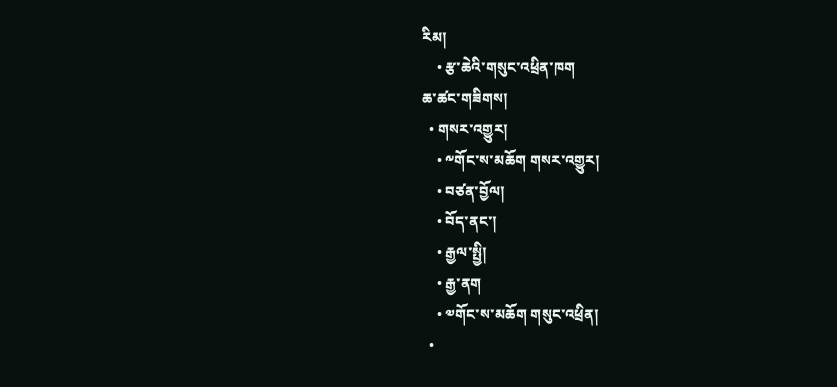རིམ།
    • རྩ་ཆེའི་གསུང་འཕྲིན་ཁག
ཆ་ཚང་གཟིགས།
  • གསར་འགྱུར།
    • ༸གོང་ས་མཆོག གསར་འགྱུར།
    • བཙན་བྱོལ།
    • བོད་ནང་།
    • རྒྱལ་སྤྱི།
    • རྒྱ་ནག
    • ༧གོང་ས་མཆོག གསུང་འཕྲིན།
  •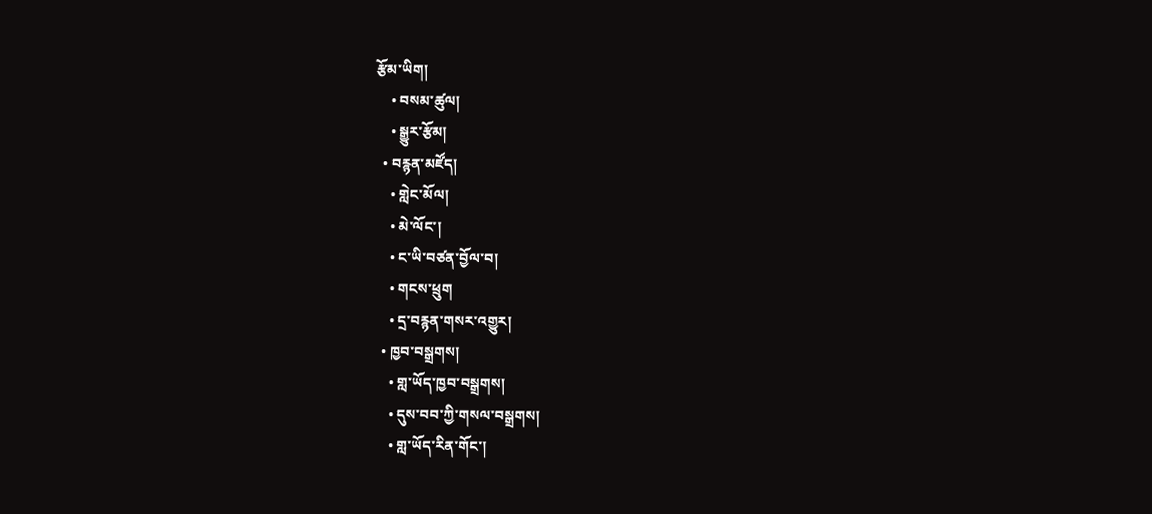རྩོམ་ཡིག།
    • བསམ་ཚུལ།
    • སྒྱུར་རྩོམ།
  • བརྙན་མཛོད།
    • གླེང་མོལ།
    • མེ་ལོང་།
    • ང་ཡི་བཙན་བྱོལ་བ།
    • གངས་ཕྲུག
    • དྲ་བརྙན་གསར་འགྱུར།
  • ཁྱབ་བསྒྲགས།
    • གླ་ཡོད་ཁྱབ་བསྒྲགས།
    • དུས་བབ་ཀྱི་གསལ་བསྒྲགས།
    • གླ་ཡོད་རིན་གོང་།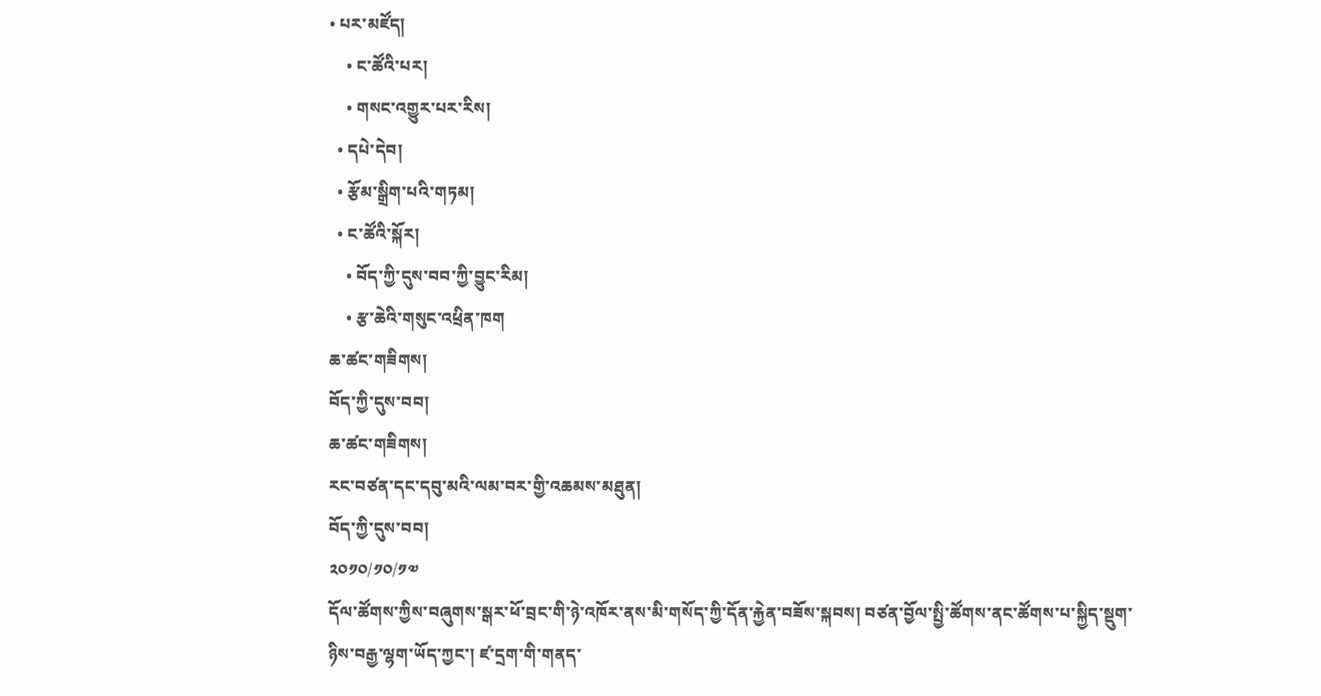• པར་མཛོད།
    • ང་ཚོའི་པར།
    • གསང་འགྱུར་པར་རིས།
  • དཔེ་དེབ།
  • རྩོམ་སྒྲིག་པའི་གཏམ།
  • ང་ཚོའི་སྐོར།
    • བོད་ཀྱི་དུས་བབ་ཀྱི་བྱུང་རིམ།
    • རྩ་ཆེའི་གསུང་འཕྲིན་ཁག
ཆ་ཚང་གཟིགས།
བོད་ཀྱི་དུས་བབ།
ཆ་ཚང་གཟིགས།
རང་བཙན་དང་དབུ་མའི་ལམ་བར་གྱི་འཆམས་མཐུན།
བོད་ཀྱི་དུས་བབ།
༢༠༡༠/༡༠/༡༧
དོལ་ཚོགས་ཀྱིས་བཞུགས་སྒར་ཕོ་བྲང་གི་ཉེ་འཁོར་ནས་མི་གསོད་ཀྱི་དོན་རྐྱེན་བཟོས་སྐབས། བཙན་བྱོལ་སྤྱི་ཚོགས་ནང་ཚོགས་པ་སྐྱིད་སྡུག་ཉིས་བརྒྱ་ལྷག་ཡོད་ཀྱང་། ཛ་དྲག་གི་གནད་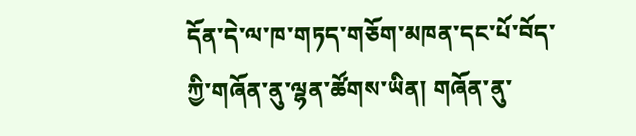དོན་དེ་ལ་ཁ་གཏད་གཅོག་མཁན་དང་པོ་བོད་ཀྱི་གཞོན་ནུ་ལྷན་ཚོགས་ཡིན། གཞོན་ནུ་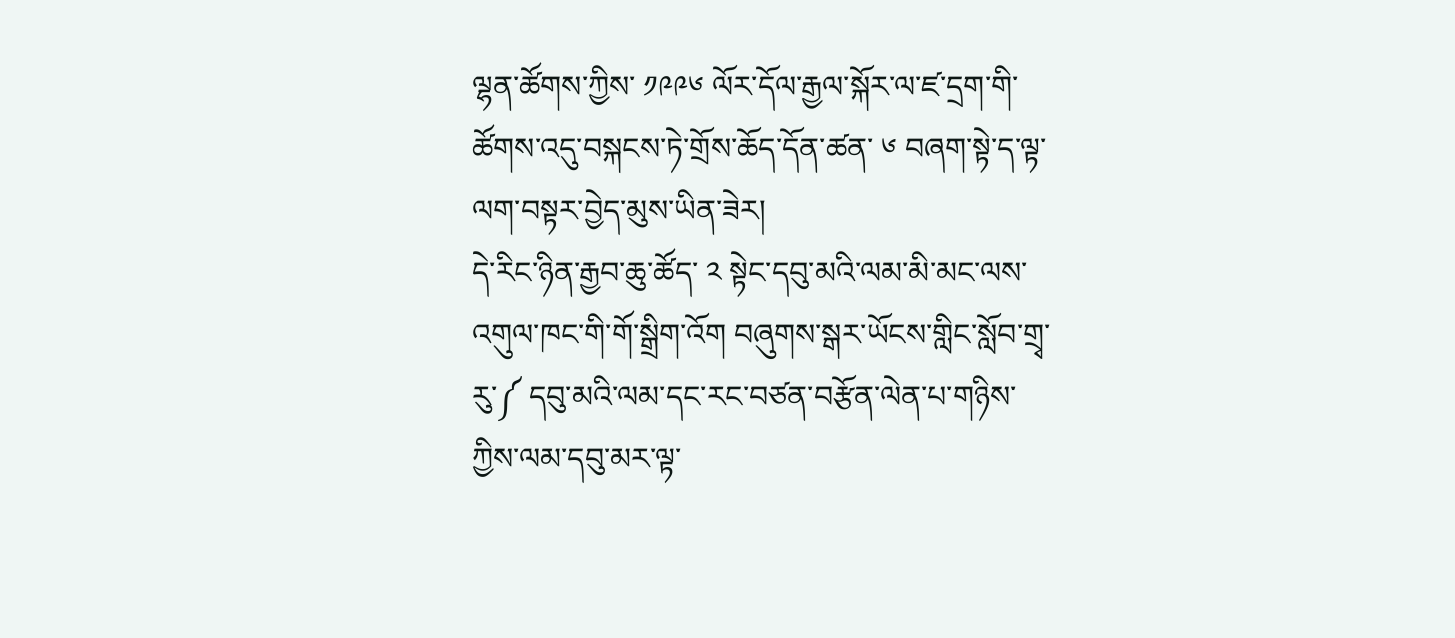ལྷན་ཚོགས་ཀྱིས་ ༡༩༩༦ ལོར་དོལ་རྒྱལ་སྐོར་ལ་ཛ་དྲག་གི་ཚོགས་འདུ་བསྐངས་ཏེ་གྲོས་ཆོད་དོན་ཚན་ ༦ བཞག་སྟེ་ད་ལྟ་ལག་བསྟར་བྱེད་མུས་ཡིན་ཟེར།
དེ་རིང་ཉིན་རྒྱབ་ཆུ་ཚོད་ ༢ སྟེང་དབུ་མའི་ལམ་མི་མང་ལས་འགུལ་ཁང་གི་གོ་སྒྲིག་འོག བཞུགས་སྒར་ཡོངས་གླིང་སློབ་གྲྭ་རུ་༼ དབུ་མའི་ལམ་དང་རང་བཙན་བརྩོན་ལེན་པ་གཉིས་ཀྱིས་ལམ་དབུ་མར་ལྟ་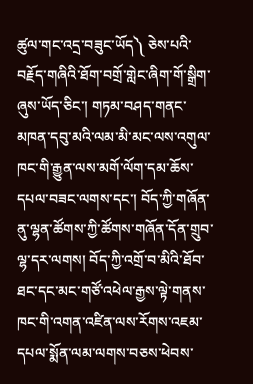ཚུལ་གང་འདྲ་བཟུང་ཡོད༽ ཅེས་པའི་བརྗོད་གཞིའི་ཐོག་བགྲོ་གླེང་ཞིག་གོ་སྒྲིག་ཞུས་ཡོད་ཅིང་། གཏམ་བཤད་གནང་མཁན་དབུ་མའི་ལམ་མི་མང་ལས་འགུལ་ཁང་གི་རྒྱུན་ལས་མགོ་ལོག་དམ་ཆོས་དཔལ་བཟང་ལགས་དང་། བོད་ཀྱི་གཞོན་ནུ་ལྷན་ཚོགས་ཀྱི་ཚོགས་གཞོན་དོན་གྲུབ་ལྷ་དར་ལགས། བོད་ཀྱི་འགྲོ་བ་མིའི་ཐོབ་ཐང་དང་མང་གཙོ་འཕེལ་རྒྱས་ལྟེ་གནས་ཁང་གི་འགན་འཛིན་ལས་རོགས་འཇམ་དཔལ་སྨོན་ལམ་ལགས་བཅས་ཕེབས་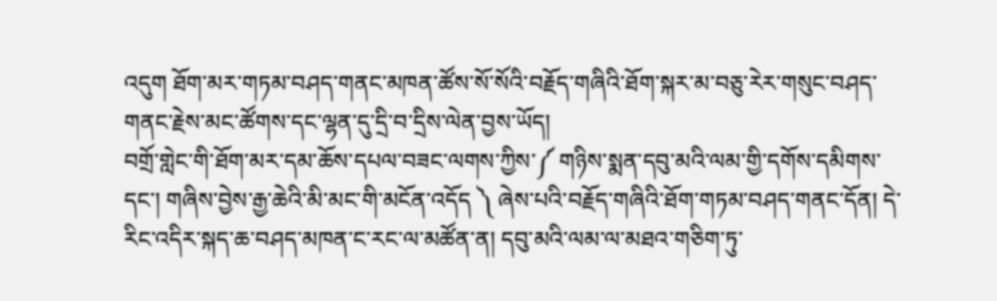འདུག ཐོག་མར་གཏམ་བཤད་གནང་མཁན་ཚོས་སོ་སོའི་བརྗོད་གཞིའི་ཐོག་སྐར་མ་བཅུ་རེར་གསུང་བཤད་གནང་རྗེས་མང་ཚོགས་དང་ལྷན་དུ་དྲི་བ་དྲིས་ལེན་བྱས་ཡོད།
བགྲོ་གླེང་གི་ཐོག་མར་དམ་ཆོས་དཔལ་བཟང་ལགས་ཀྱིས་༼ གཉིས་སྨན་དབུ་མའི་ལམ་གྱི་དགོས་དམིགས་དང་། གཞིས་བྱེས་རྒྱ་ཆེའི་མི་མང་གི་མངོན་འདོད ༽ ཞེས་པའི་བརྗོད་གཞིའི་ཐོག་གཏམ་བཤད་གནང་དོན། དེ་རིང་འདིར་སྐད་ཆ་བཤད་མཁན་ང་རང་ལ་མཚོན་ན། དབུ་མའི་ལམ་ལ་མཐའ་གཅིག་ཏུ་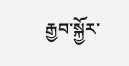རྒྱབ་སྐྱོར་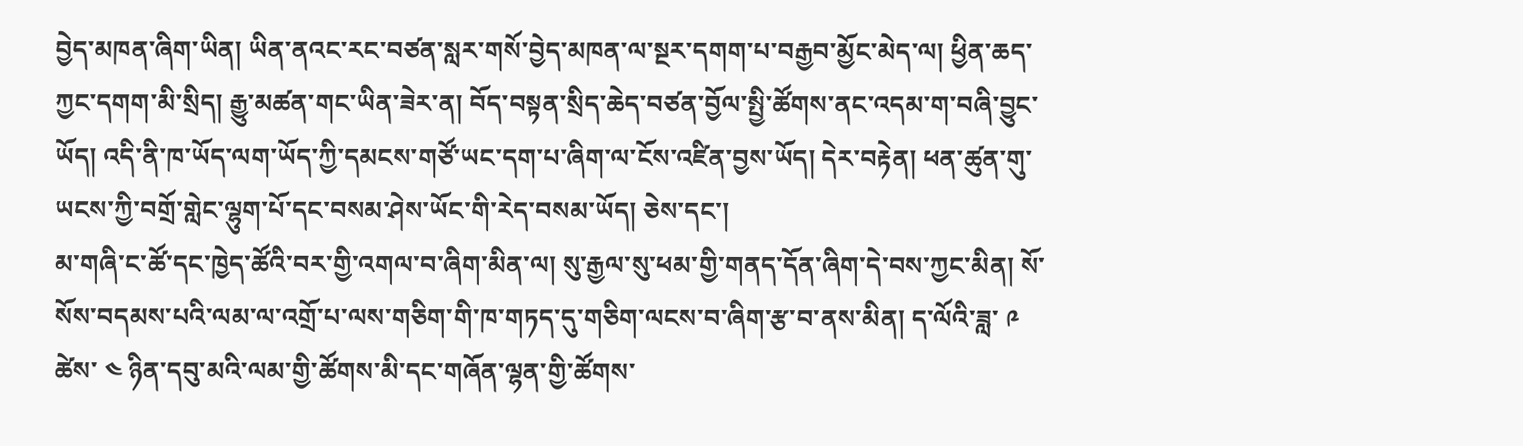བྱེད་མཁན་ཞིག་ཡིན། ཡིན་ནའང་རང་བཙན་སླར་གསོ་བྱེད་མཁན་ལ་སྔར་དགག་པ་བརྒྱབ་མྱོང་མེད་ལ། ཕྱིན་ཆད་ཀྱང་དགག་མི་སྲིད། རྒྱུ་མཚན་གང་ཡིན་ཟེར་ན། བོད་བསྟན་སྲིད་ཆེད་བཙན་བྱོལ་སྤྱི་ཚོགས་ནང་འདམ་ག་བཞི་བྱུང་ཡོད། འདི་ནི་ཁ་ཡོད་ལག་ཡོད་ཀྱི་དམངས་གཙོ་ཡང་དག་པ་ཞིག་ལ་ངོས་འཛིན་བྱས་ཡོད། དེར་བརྟེན། ཕན་ཚུན་གུ་ཡངས་ཀྱི་བགྲོ་གླེང་ལྷུག་པོ་དང་བསམ་ཤེས་ཡོང་གི་རེད་བསམ་ཡོད། ཅེས་དང་།
མ་གཞི་ང་ཚོ་དང་ཁྱེད་ཚོའི་བར་གྱི་འགལ་བ་ཞིག་མིན་ལ། སུ་རྒྱལ་སུ་ཕམ་གྱི་གནད་དོན་ཞིག་དེ་བས་ཀྱང་མིན། སོ་སོས་བདམས་པའི་ལམ་ལ་འགྲོ་པ་ལས་གཅིག་གི་ཁ་གཏད་དུ་གཅིག་ལངས་བ་ཞིག་རྩ་བ་ནས་མིན། ད་ལོའི་ཟླ་ ༩ ཚེས་ ༤ ཉིན་དབུ་མའི་ལམ་གྱི་ཚོགས་མི་དང་གཞོན་ལྷན་གྱི་ཚོགས་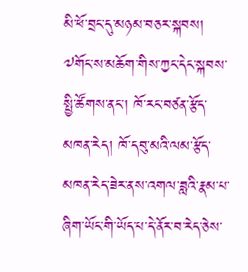མི་ཕོ་བྲང་དུ་མཉམ་བཅར་སྐབས། ༧གོང་ས་མཆོག་གིས་ཀྱང་དེང་སྐབས་སྤྱི་ཚོགས་ནང་། ཁོ་རང་བཙན་རྩོད་མཁན་རེད། ཁོ་དབུ་མའི་ལམ་རྩོད་མཁན་རེད་ཟེར་ནས་འགལ་ཟླའི་རྣམ་པ་ཞིག་ཡོང་གི་ཡོད་པ་དེ་ནོར་བ་རེད་ཅེས་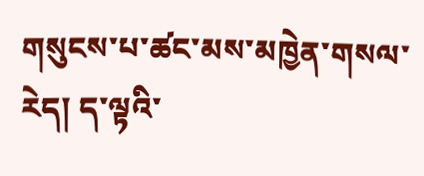གསུངས་པ་ཚང་མས་མཁྱེན་གསལ་རེད། ད་ལྟའི་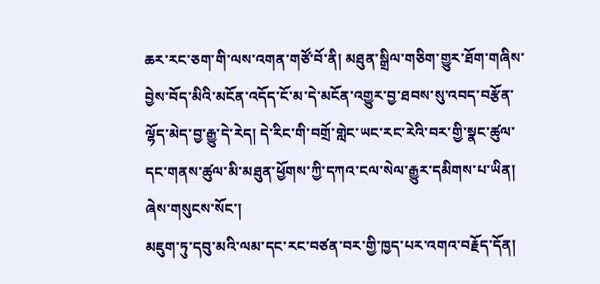ཆར་རང་ཅག་གི་ལས་འགན་གཙོ་བོ་ནི། མཐུན་སྒྲིལ་གཅིག་གྱུར་ཐོག་གཞིས་བྱེས་བོད་མིའི་མངོན་འདོད་ངོ་མ་དེ་མངོན་འགྱུར་བྱ་ཐབས་སུ་འབད་བརྩོན་ལྷོད་མེད་བྱ་རྒྱུ་དེ་རེད། དེ་རིང་གི་བགྲོ་གླེང་ཡང་རང་རེའི་བར་གྱི་སྣང་ཚུལ་དང་གནས་ཚུལ་མི་མཐུན་ཕྱོགས་ཀྱི་དཀའ་ངལ་སེལ་རྒྱུར་དམིགས་པ་ཡིན། ཞེས་གསུངས་སོང་།
མཇུག་ཏུ་དབུ་མའི་ལམ་དང་རང་བཙན་བར་གྱི་ཁྱད་པར་འགའ་བརྗོད་དོན།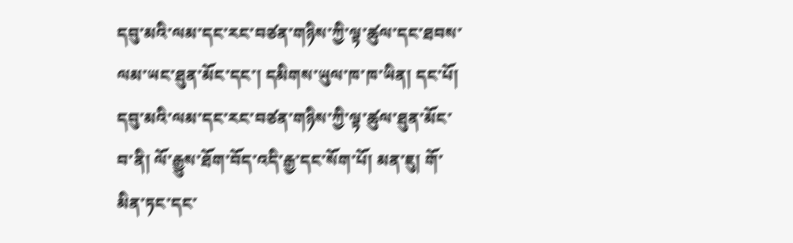དབུ་མའི་ལམ་དང་རང་བཙན་གཉིས་ཀྱི་ལྟ་ཚུལ་དང་ཐབས་ལམ་ཡང་ཐུན་མོང་དང་། དམིགས་ཡུལ་ཁ་ཁ་ཡིན། དང་པོ། དབུ་མའི་ལམ་དང་རང་བཙན་གཉིས་ཀྱི་ལྟ་ཚུལ་ཐུན་མོང་བ་ནི། ལོ་རྒྱུས་ཐོག་བོད་འདི་རྒྱ་དང་སོག་པོ། མན་ཇུ། གོ་མིན་ཏང་དང་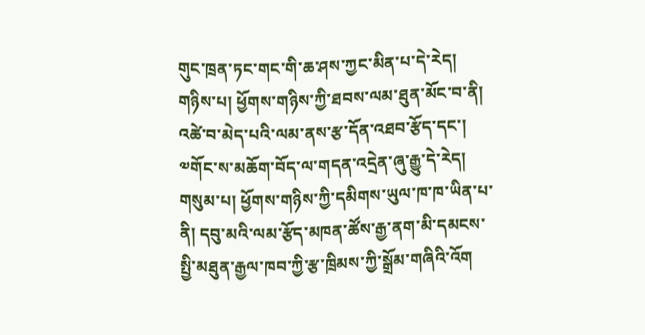གུང་ཁྲན་ཏང་གང་གི་ཆ་ཤས་ཀྱང་མིན་པ་དེ་རེད། གཉིས་པ། ཕྱོགས་གཉིས་ཀྱི་ཐབས་ལམ་ཐུན་མོང་བ་ནི། འཚེ་བ་མེད་པའི་ལམ་ནས་རྩ་དོན་འཐབ་རྩོད་དང་། ༧གོང་ས་མཆོག་བོད་ལ་གདན་འདྲེན་ཞུ་རྒྱུ་དེ་རེད། གསུམ་པ། ཕྱོགས་གཉིས་ཀྱི་དམིགས་ཡུལ་ཁ་ཁ་ཡིན་པ་ནི། དབུ་མའི་ལམ་རྩོད་མཁན་ཚོས་རྒྱ་ནག་མི་དམངས་སྤྱི་མཐུན་རྒྱལ་ཁབ་ཀྱི་རྩ་ཁྲིམས་ཀྱི་སྒྲོམ་གཞིའི་འོག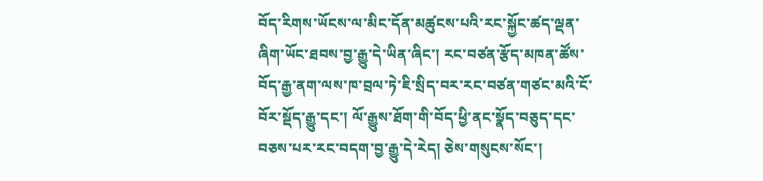བོད་རིགས་ཡོངས་ལ་མིང་དོན་མཚུངས་པའི་རང་སྐྱོང་ཚད་ལྡན་ཞིག་ཡོང་ཐབས་བྱ་རྒྱུ་དེ་ཡིན་ཞིང་། རང་བཙན་རྩོད་མཁན་ཚོས་བོད་རྒྱ་ནག་ལས་ཁ་བྲལ་ཏེ་ཇི་སྲིད་བར་རང་བཙན་གཙང་མའི་ངོ་བོར་སྡོད་རྒྱུ་དང་། ལོ་རྒྱུས་ཐོག་གི་བོད་ཕྱི་ནང་སྣོད་བཅུད་དང་བཅས་པར་རང་བདག་བྱ་རྒྱུ་དེ་རེད། ཅེས་གསུངས་སོང་།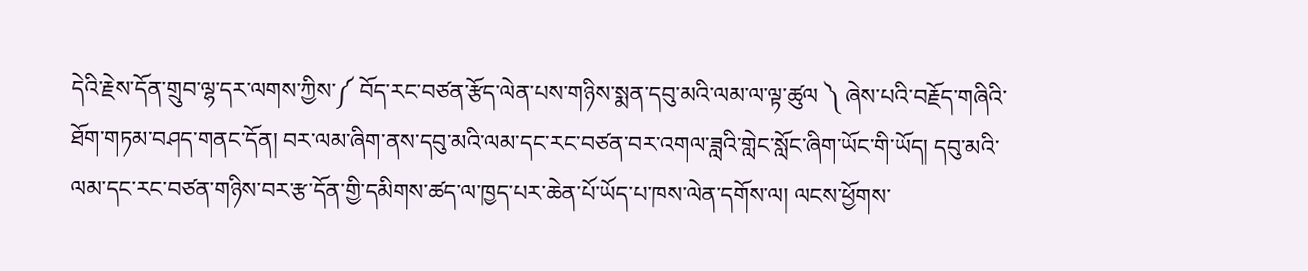དེའི་རྗེས་དོན་གྲུབ་ལྷ་དར་ལགས་ཀྱིས་༼ བོད་རང་བཙན་རྩོད་ལེན་པས་གཉིས་སྨན་དབུ་མའི་ལམ་ལ་ལྟ་ཚུལ ༽ ཞེས་པའི་བརྗོད་གཞིའི་ཐོག་གཏམ་བཤད་གནང་དོན། བར་ལམ་ཞིག་ནས་དབུ་མའི་ལམ་དང་རང་བཙན་བར་འགལ་ཟླའི་གླེང་སློང་ཞིག་ཡོང་གི་ཡོད། དབུ་མའི་ལམ་དང་རང་བཙན་གཉིས་བར་རྩ་དོན་གྱི་དམིགས་ཚད་ལ་ཁྱད་པར་ཆེན་པོ་ཡོད་པ་ཁས་ལེན་དགོས་ལ། ལངས་ཕྱོགས་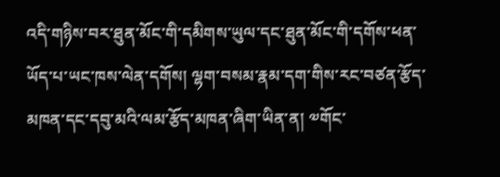འདི་གཉིས་བར་ཐུན་མོང་གི་དམིགས་ཡུལ་དང་ཐུན་མོང་གི་དགོས་ཕན་ཡོད་པ་ཡང་ཁས་ལེན་དགོས། ལྷག་བསམ་རྣམ་དག་གིས་རང་བཙན་རྩོད་མཁན་དང་དབུ་མའི་ལམ་རྩོད་མཁན་ཞིག་ཡིན་ན། ༧གོང་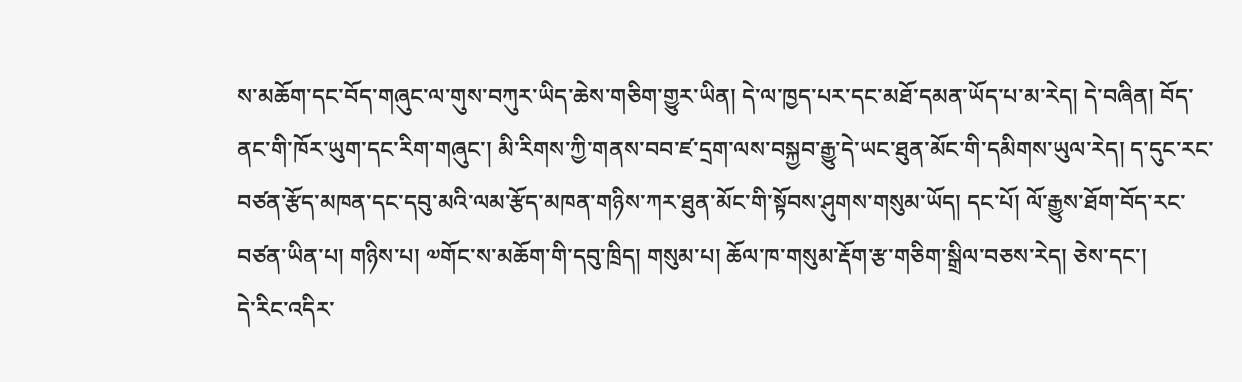ས་མཆོག་དང་བོད་གཞུང་ལ་གུས་བཀུར་ཡིད་ཆེས་གཅིག་གྱུར་ཡིན། དེ་ལ་ཁྱད་པར་དང་མཐོ་དམན་ཡོད་པ་མ་རེད། དེ་བཞིན། བོད་ནང་གི་ཁོར་ཡུག་དང་རིག་གཞུང་། མི་རིགས་ཀྱི་གནས་བབ་ཛ་དྲག་ལས་བསྐྱབ་རྒྱུ་དེ་ཡང་ཐུན་མོང་གི་དམིགས་ཡུལ་རེད། ད་དུང་རང་བཙན་རྩོད་མཁན་དང་དབུ་མའི་ལམ་རྩོད་མཁན་གཉིས་ཀར་ཐུན་མོང་གི་སྟོབས་ཤུགས་གསུམ་ཡོད། དང་པོ། ལོ་རྒྱུས་ཐོག་བོད་རང་བཙན་ཡིན་པ། གཉིས་པ། ༧གོང་ས་མཆོག་གི་དབུ་ཁྲིད། གསུམ་པ། ཆོལ་ཁ་གསུམ་རྡོག་རྩ་གཅིག་སྒྲིལ་བཅས་རེད། ཅེས་དང་།
དེ་རིང་འདིར་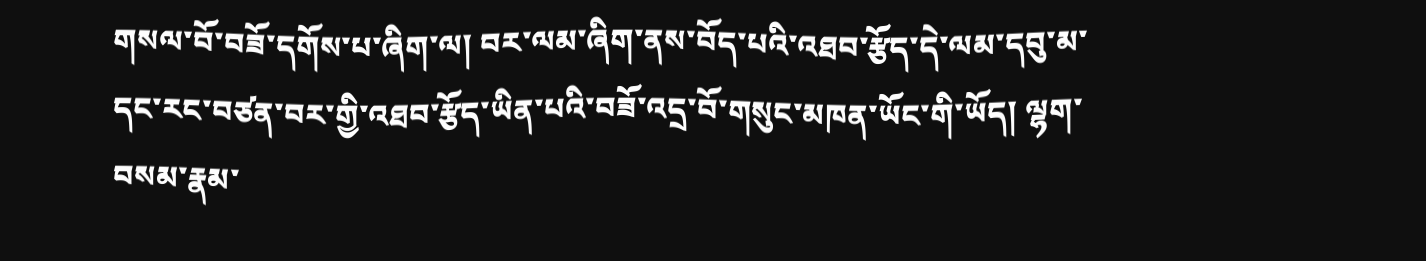གསལ་བོ་བཟོ་དགོས་པ་ཞིག་ལ། བར་ལམ་ཞིག་ནས་བོད་པའི་འཐབ་རྩོད་དེ་ལམ་དབུ་མ་དང་རང་བཙན་བར་གྱི་འཐབ་རྩོད་ཡིན་པའི་བཟོ་འདྲ་བོ་གསུང་མཁན་ཡོང་གི་ཡོད། ལྷག་བསམ་རྣམ་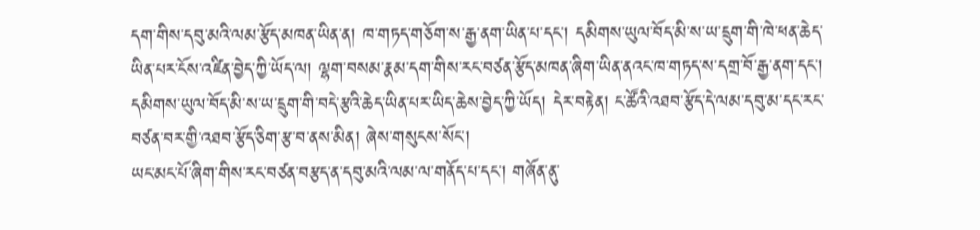དག་གིས་དབུ་མའི་ལམ་རྩོད་མཁན་ཡིན་ན། ཁ་གཏད་གཅོག་ས་རྒྱ་ནག་ཡིན་པ་དང་། དམིགས་ཡུལ་བོད་མི་ས་ཡ་དྲུག་གི་ཁེ་ཕན་ཆེད་ཡིན་པར་ངོས་འཛིན་བྱེད་ཀྱི་ཡོད་ལ། ལྷག་བསམ་རྣམ་དག་གིས་རང་བཙན་རྩོད་མཁན་ཞིག་ཡིན་ནའང་ཁ་གཏད་ས་དགྲ་བོ་རྒྱ་ནག་དང་། དམིགས་ཡུལ་བོད་མི་ས་ཡ་དྲུག་གི་བདེ་རྩའི་ཆེད་ཡིན་པར་ཡིད་ཆེས་བྱེད་ཀྱི་ཡོད། དེར་བརྟེན། ང་ཚོའི་འཐབ་རྩོད་དེ་ལམ་དབུ་མ་དང་རང་བཙན་བར་གྱི་འཐབ་རྩོད་ཅིག་རྩ་བ་ནས་མིན། ཞེས་གསུངས་སོང་།
ཡང་མང་པོ་ཞིག་གིས་རང་བཙན་བརྩད་ན་དབུ་མའི་ལམ་ལ་གནོད་པ་དང་། གཞོན་ནུ་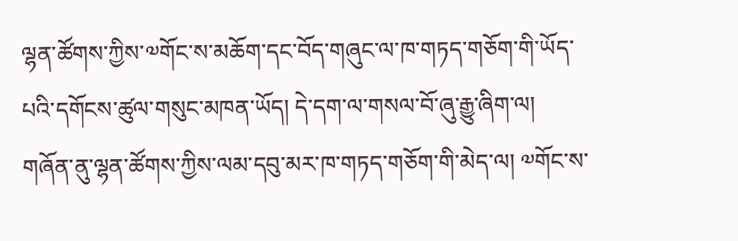ལྷན་ཚོགས་ཀྱིས་༧གོང་ས་མཆོག་དང་བོད་གཞུང་ལ་ཁ་གཏད་གཅོག་གི་ཡོད་པའི་དགོངས་ཚུལ་གསུང་མཁན་ཡོད། དེ་དག་ལ་གསལ་བོ་ཞུ་རྒྱུ་ཞིག་ལ། གཞོན་ནུ་ལྷན་ཚོགས་ཀྱིས་ལམ་དབུ་མར་ཁ་གཏད་གཅོག་གི་མེད་ལ། ༧གོང་ས་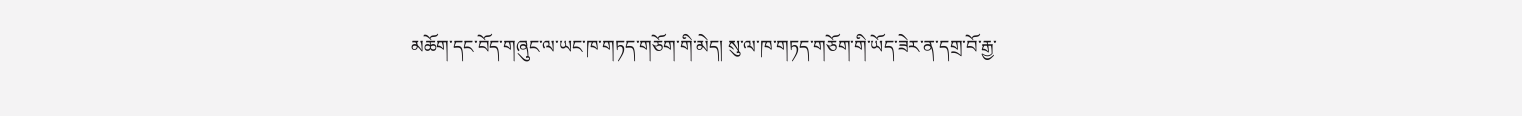མཆོག་དང་བོད་གཞུང་ལ་ཡང་ཁ་གཏད་གཅོག་གི་མེད། སུ་ལ་ཁ་གཏད་གཅོག་གི་ཡོད་ཟེར་ན་དགྲ་བོ་རྒྱ་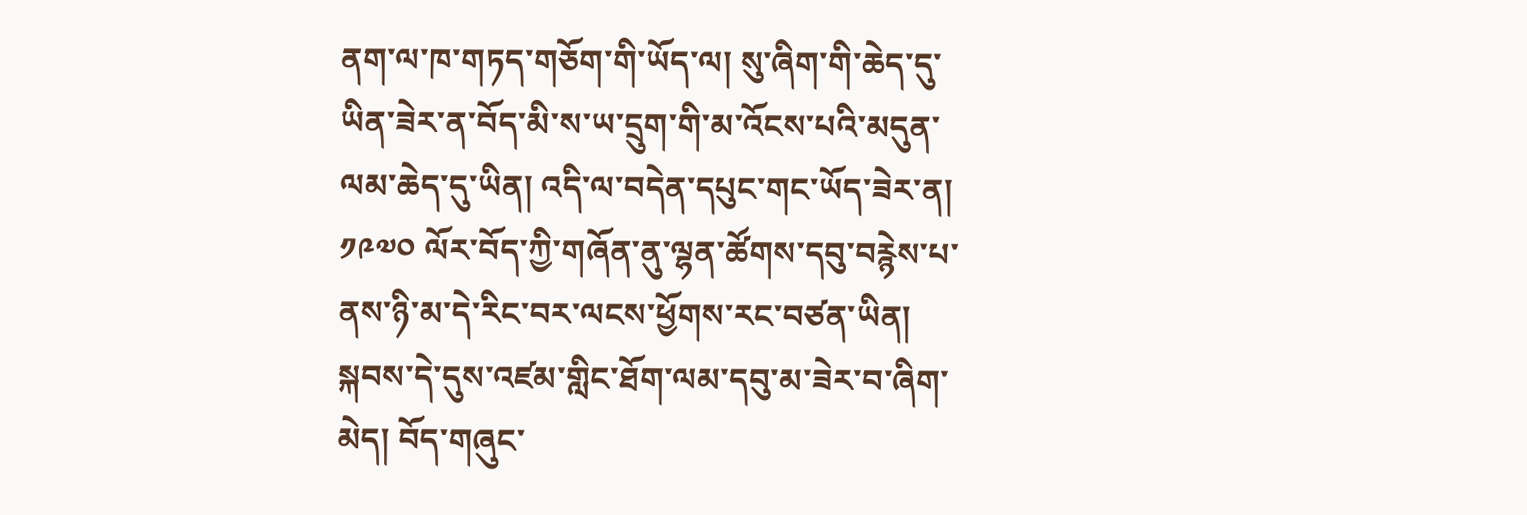ནག་ལ་ཁ་གཏད་གཅོག་གི་ཡོད་ལ། སུ་ཞིག་གི་ཆེད་དུ་ཡིན་ཟེར་ན་བོད་མི་ས་ཡ་དྲུག་གི་མ་འོངས་པའི་མདུན་ལམ་ཆེད་དུ་ཡིན། འདི་ལ་བདེན་དཔུང་གང་ཡོད་ཟེར་ན། ༡༩༧༠ ལོར་བོད་ཀྱི་གཞོན་ནུ་ལྷན་ཚོགས་དབུ་བརྙེས་པ་ནས་ཉི་མ་དེ་རིང་བར་ལངས་ཕྱོགས་རང་བཙན་ཡིན། སྐབས་དེ་དུས་འཛམ་གླིང་ཐོག་ལམ་དབུ་མ་ཟེར་བ་ཞིག་མེད། བོད་གཞུང་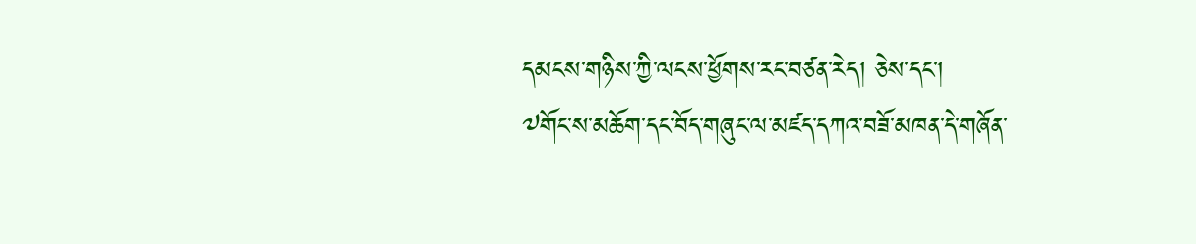དམངས་གཉིས་ཀྱི་ལངས་ཕྱོགས་རང་བཙན་རེད། ཅེས་དང་།
༧གོང་ས་མཆོག་དང་བོད་གཞུང་ལ་མཛད་དཀའ་བཟོ་མཁན་དེ་གཞོན་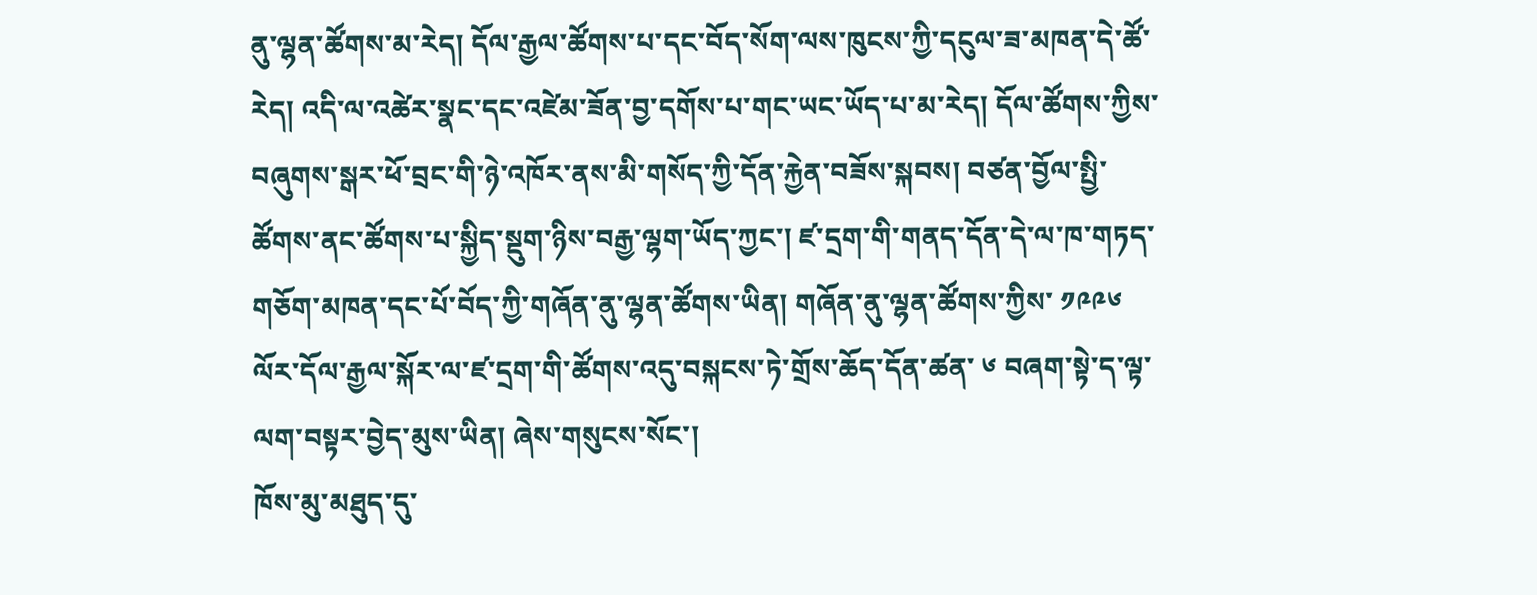ནུ་ལྷན་ཚོགས་མ་རེད། དོལ་རྒྱལ་ཚོགས་པ་དང་བོད་སོག་ལས་ཁུངས་ཀྱི་དངུལ་ཟ་མཁན་དེ་ཚོ་རེད། འདི་ལ་འཚེར་སྣང་དང་འཛེམ་ཟོན་བྱ་དགོས་པ་གང་ཡང་ཡོད་པ་མ་རེད། དོལ་ཚོགས་ཀྱིས་བཞུགས་སྒར་ཕོ་བྲང་གི་ཉེ་འཁོར་ནས་མི་གསོད་ཀྱི་དོན་རྐྱེན་བཟོས་སྐབས། བཙན་བྱོལ་སྤྱི་ཚོགས་ནང་ཚོགས་པ་སྐྱིད་སྡུག་ཉིས་བརྒྱ་ལྷག་ཡོད་ཀྱང་། ཛ་དྲག་གི་གནད་དོན་དེ་ལ་ཁ་གཏད་གཅོག་མཁན་དང་པོ་བོད་ཀྱི་གཞོན་ནུ་ལྷན་ཚོགས་ཡིན། གཞོན་ནུ་ལྷན་ཚོགས་ཀྱིས་ ༡༩༩༦ ལོར་དོལ་རྒྱལ་སྐོར་ལ་ཛ་དྲག་གི་ཚོགས་འདུ་བསྐངས་ཏེ་གྲོས་ཆོད་དོན་ཚན་ ༦ བཞག་སྟེ་ད་ལྟ་ལག་བསྟར་བྱེད་མུས་ཡིན། ཞེས་གསུངས་སོང་།
ཁོས་མུ་མཐུད་དུ་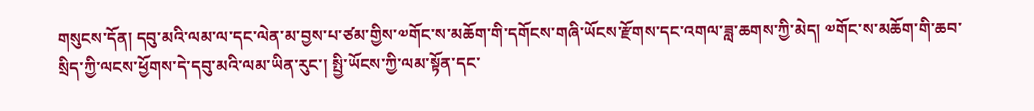གསུངས་དོན། དབུ་མའི་ལམ་ལ་དང་ལེན་མ་བྱས་པ་ཙམ་གྱིས་༧གོང་ས་མཆོག་གི་དགོངས་གཞི་ཡོངས་རྫོགས་དང་འགལ་ཟླ་ཆགས་ཀྱི་མེད། ༧གོང་ས་མཆོག་གི་ཆབ་སྲིད་ཀྱི་ལངས་ཕྱོགས་དེ་དབུ་མའི་ལམ་ཡིན་རུང་། སྤྱི་ཡོངས་ཀྱི་ལམ་སྟོན་དང་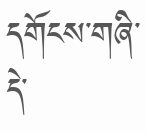དགོངས་གཞི་དེ་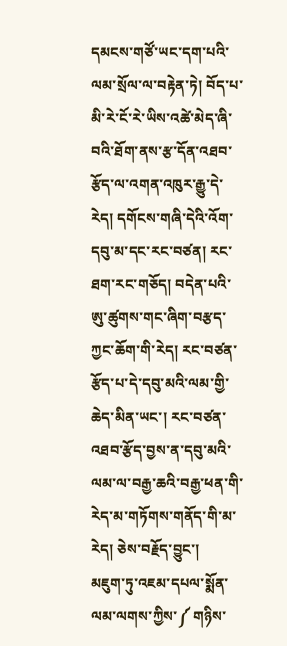དམངས་གཙོ་ཡང་དག་པའི་ལམ་སྲོལ་ལ་བརྟེན་ཏེ། བོད་པ་མི་རེ་ངོ་རེ་ཡིས་འཚེ་མེད་ཞི་བའི་ཐོག་ནས་རྩ་དོན་འཐབ་རྩོད་ལ་འགན་འཁུར་རྒྱུ་དེ་རེད། དགོངས་གཞི་དེའི་འོག་དབུ་མ་དང་རང་བཙན། རང་ཐག་རང་གཅོད། བདེན་པའི་ཨུ་ཚུགས་གང་ཞིག་བརྩད་ཀྱང་ཆོག་གི་རེད། རང་བཙན་རྩོད་པ་དེ་དབུ་མའི་ལམ་གྱི་ཆེད་མིན་ཡང་། རང་བཙན་འཐབ་རྩོད་བྱས་ན་དབུ་མའི་ལམ་ལ་བརྒྱ་ཆའི་བརྒྱ་ཕན་གི་རེད་མ་གཏོགས་གནོད་གི་མ་རེད། ཅེས་བརྗོད་བྱུང་།
མཇུག་ཏུ་འཇམ་དཔལ་སྨོན་ལམ་ལགས་ཀྱིས་༼ གཉིས་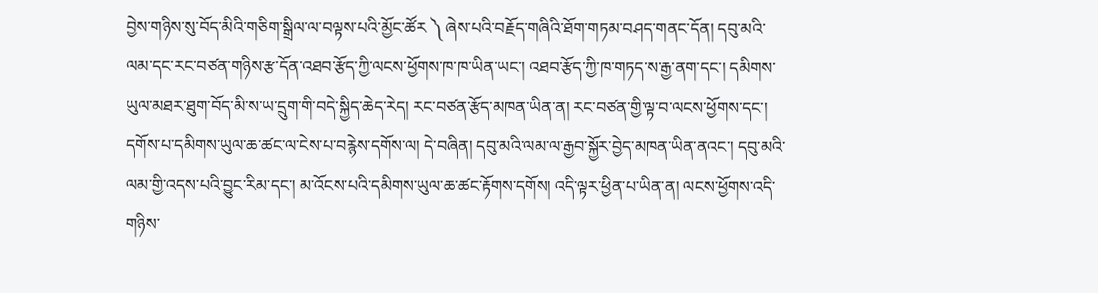བྱེས་གཉིས་སུ་བོད་མིའི་གཅིག་སྒྲིལ་ལ་བལྟས་པའི་མྱོང་ཚོར ༽ ཞེས་པའི་བརྗོད་གཞིའི་ཐོག་གཏམ་བཤད་གནང་དོན། དབུ་མའི་ལམ་དང་རང་བཙན་གཉིས་རྩ་དོན་འཐབ་རྩོད་ཀྱི་ལངས་ཕྱོགས་ཁ་ཁ་ཡིན་ཡང་། འཐབ་རྩོད་ཀྱི་ཁ་གཏད་ས་རྒྱ་ནག་དང་། དམིགས་ཡུལ་མཐར་ཐུག་བོད་མི་ས་ཡ་དྲུག་གི་བདེ་སྐྱིད་ཆེད་རེད། རང་བཙན་རྩོད་མཁན་ཡིན་ན། རང་བཙན་གྱི་ལྟ་བ་ལངས་ཕྱོགས་དང་། དགོས་པ་དམིགས་ཡུལ་ཆ་ཚང་ལ་ངེས་པ་བརྙེས་དགོས་ལ། དེ་བཞིན། དབུ་མའི་ལམ་ལ་རྒྱབ་སྐྱོར་བྱེད་མཁན་ཡིན་ནའང་། དབུ་མའི་ལམ་གྱི་འདས་པའི་བྱུང་རིམ་དང་། མ་འོངས་པའི་དམིགས་ཡུལ་ཆ་ཚང་རྟོགས་དགོས། འདི་ལྟར་ཕྱིན་པ་ཡིན་ན། ལངས་ཕྱོགས་འདི་གཉིས་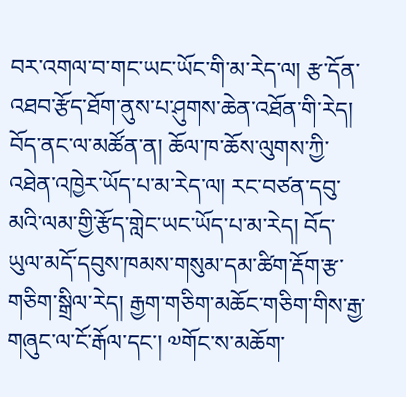བར་འགལ་བ་གང་ཡང་ཡོང་གི་མ་རེད་ལ། རྩ་དོན་འཐབ་རྩོད་ཐོག་ནུས་པ་ཤུགས་ཆེན་འཐོན་གི་རེད། བོད་ནང་ལ་མཚོན་ན། ཆོལ་ཁ་ཆོས་ལུགས་ཀྱི་འཐེན་འཁྱེར་ཡོད་པ་མ་རེད་ལ། རང་བཙན་དབུ་མའི་ལམ་གྱི་རྩོད་གླེང་ཡང་ཡོད་པ་མ་རེད། བོད་ཡུལ་མདོ་དབུས་ཁམས་གསུམ་དམ་ཚིག་རྡོག་རྩ་གཅིག་སྒྲིལ་རེད། རྒྱག་གཅིག་མཆོང་གཅིག་གིས་རྒྱ་གཞུང་ལ་ངོ་རྒོལ་དང་། ༧གོང་ས་མཆོག་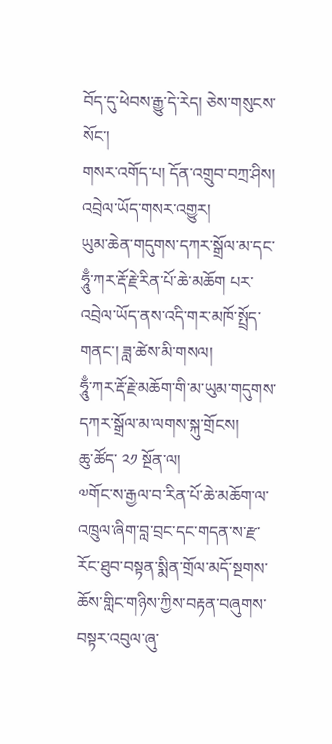བོད་དུ་ཕེབས་རྒྱུ་དེ་རེད། ཅེས་གསུངས་སོང་།
གསར་འགོད་པ། དོན་འགྲུབ་བཀྲ་ཤིས།
འབྲེལ་ཡོད་གསར་འགྱུར།
ཡུམ་ཆེན་གདུགས་དཀར་སྒྲོལ་མ་དང་ཧཱུྃ་ཀར་རྡོ་རྗེ་རིན་པོ་ཆེ་མཆོག པར་འབྲེལ་ཡོད་ནས་འདི་གར་མཁོ་སྤྲོད་གནང་། ཟླ་ཚེས་མི་གསལ།
ཧཱུྃ་ཀར་རྡོ་རྗེ་མཆོག་གི་མ་ཡུམ་གདུགས་དཀར་སྒྲོལ་མ་ལགས་སྐུ་གྲོངས།
ཆུ་ཚོད་ ༢༡ སྔོན་ལ།
༧གོང་ས་རྒྱལ་བ་རིན་པོ་ཆེ་མཆོག་ལ་འཁྲུལ་ཞིག་བླ་བྲང་དང་གདན་ས་རྫ་རོང་ཐུབ་བསྟན་སྨིན་གྲོལ་མདོ་སྔགས་ཆོས་གླིང་གཉིས་ཀྱིས་བརྟན་བཞུགས་བསྟར་འབུལ་ཞུ་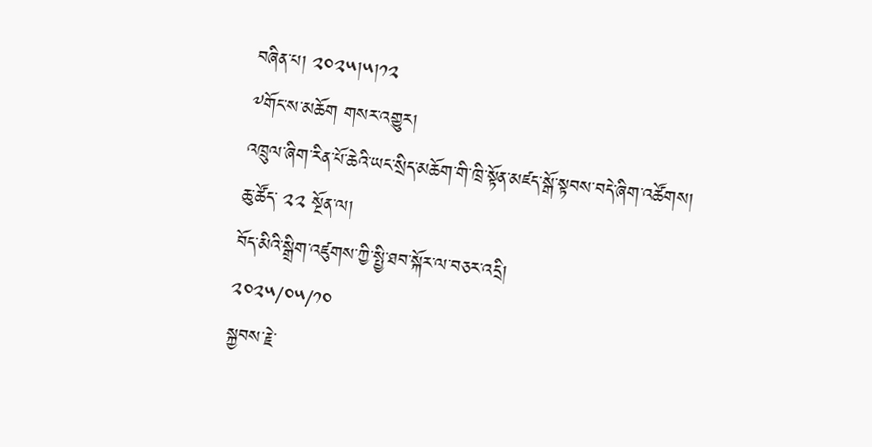བཞིན་པ། ༢༠༢༥།༥།༡༢
༸གོང་ས་མཆོག གསར་འགྱུར།
འཁྲུལ་ཞིག་རིན་པོ་ཆེའི་ཡང་སྲིད་མཆོག་གི་ཁྲི་སྟོན་མཛད་སྒོ་སྟབས་བདེ་ཞིག་འཚོགས།
ཆུ་ཚོད་ ༢༢ སྔོན་ལ།
བོད་མིའི་སྒྲིག་འཛུགས་ཀྱི་སྤྱི་ཐབ་སྐོར་ལ་བཅར་འདྲི།
༢༠༢༥/༠༥/༡༠
སྐྱབས་རྗེ་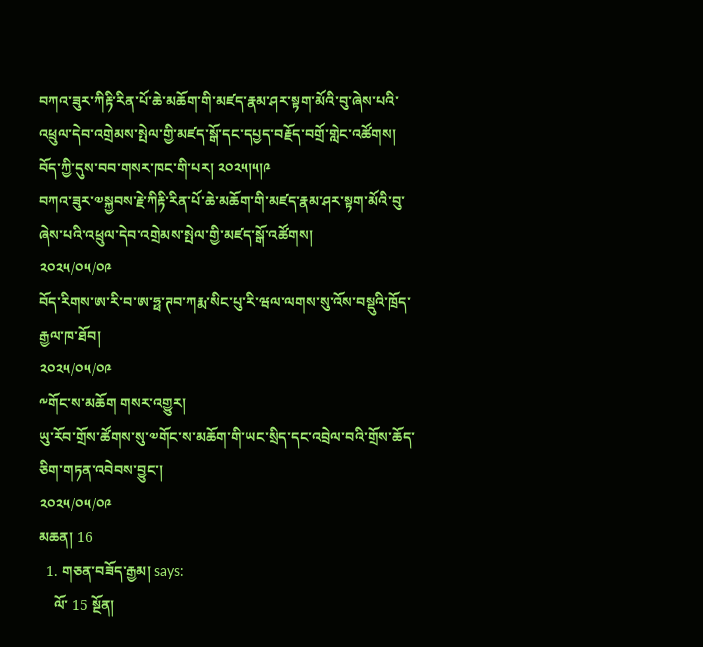བཀའ་ཟུར་ཀིརྟི་རིན་པོ་ཆེ་མཆོག་གི་མཛད་རྣམ་ཤར་སྟག་མོའི་བུ་ཞེས་པའི་འཕྲུལ་དེབ་འགྲེམས་སྤེལ་གྱི་མཛད་སྒོ་དང་དཔྱད་བརྗོད་བགྲོ་གླེང་འཚོགས། བོད་ཀྱི་དུས་བབ་གསར་ཁང་གི་པར། ༢༠༢༥།༥།༩
བཀའ་ཟུར་༧སྐྱབས་རྗེ་ཀིརྟི་རིན་པོ་ཆེ་མཆོག་གི་མཛད་རྣམ་ཤར་སྟག་མོའི་བུ་ཞེས་པའི་འཕྲུལ་དེབ་འགྲེམས་སྤེལ་གྱི་མཛད་སྒོ་འཚོགས།
༢༠༢༥/༠༥/༠༩
བོད་རིགས་ཨ་རི་བ་ཨ་ཧྥ་ཊབ་ཀརྨ་སིང་པུ་རི་ཝལ་ལགས་སུ་འོས་བསྡུའི་ཁྲོད་རྒྱལ་ཁ་ཐོབ།
༢༠༢༥/༠༥/༠༩
༸གོང་ས་མཆོག གསར་འགྱུར།
ཡུ་རོབ་གྲོས་ཚོགས་སུ་༧གོང་ས་མཆོག་གི་ཡང་སྲིད་དང་འབྲེལ་བའི་གྲོས་ཆོད་ཅིག་གཏན་འབེབས་བྱུང་།
༢༠༢༥/༠༥/༠༩
མཆན། 16
  1. གཅན་བཟོད་རྒྱམ། says:
    ལོ་ 15 སྔོན།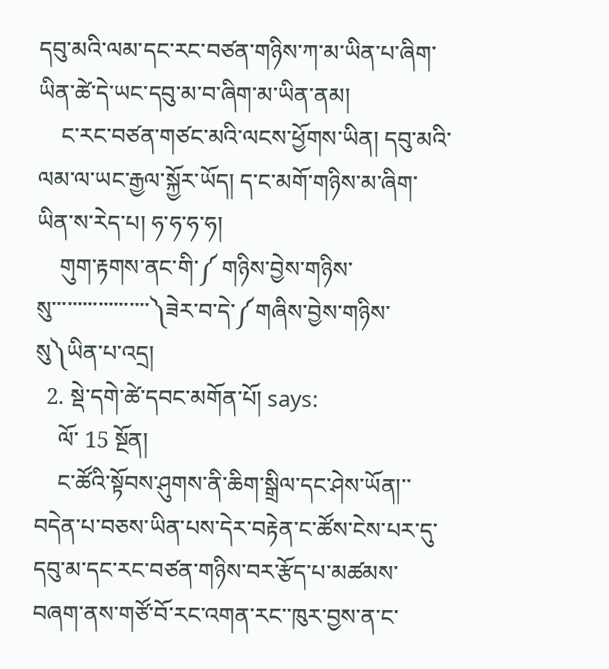དབུ་མའི་ལམ་དང་རང་བཙན་གཉིས་ཀ་མ་ཡིན་པ་ཞིག་ཡིན་ཚེ་དེ་ཡང་དབུ་མ་བ་ཞིག་མ་ཡིན་ནམ།
    ང་རང་བཙན་གཙང་མའི་ལངས་ཕྱོགས་ཡིན། དབུ་མའི་ལམ་ལ་ཡང་རྒྱལ་སྐྱོར་ཡོད། ད་ང་མགོ་གཉིས་མ་ཞིག་ཡིན་ས་རེད་པ། ཧ་ཧ་ཧ་ཧ།
    གུག་རྟགས་ནང་གི་༼ གཉིས་བྱེས་གཉིས་སུ་་་་་་་་་་་་་་་་་་་༽ཟེར་བ་དེ་༼གཞིས་བྱེས་གཉིས་སུ༽ཡིན་པ་འདྲ།
  2. སྡེ་དགེ་ཚེ་དབང་མགོན་པོ། says:
    ལོ་ 15 སྔོན།
    ང་ཚོའི་སྟོབས་ཤུགས་ནི་ཆིག་སྒྲིལ་དང་ཤེས་ཡོན།་་བདེན་པ་བཅས་ཡིན་པས་དེར་བརྟེན་ང་ཚོས་ངེས་པར་དུ་དབུ་མ་དང་རང་བཙན་གཉིས་བར་རྩོད་པ་མཚམས་བཞག་ནས་གཙོ་བོ་རང་འགན་རང་་ཁུར་བྱས་ན་ང་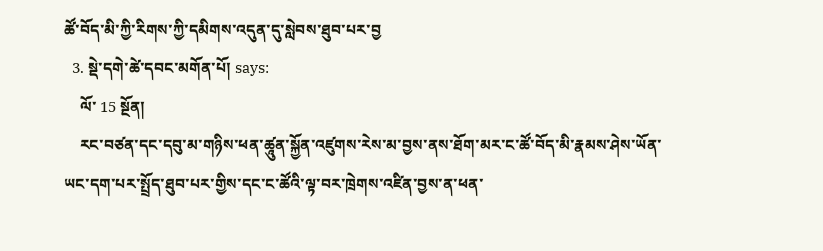ཚོ་བོད་མི་ཀྱི་རིགས་ཀྱི་དམིགས་འདུན་དུ་སླེབས་ཐུབ་པར་བྱ
  3. སྡེ་དགེ་ཚེ་དབང་མགོན་པོ། says:
    ལོ་ 15 སྔོན།
    རང་བཙན་དང་དབུ་མ་གཉིས་ཕན་ཚཱུན་སྐྱོན་འཛུགས་རེས་མ་བྱས་ནས་ཐོག་མར་ང་ཚོ་བོད་མི་རྣམས་ཤེས་ཡོན་ཡང་དག་པར་སྤྲོད་ཐུབ་པར་གྱིས་དང་ང་ཚོའི་ལྟ་བར་ཁྲེགས་འཛིན་བྱས་ན་ཕན་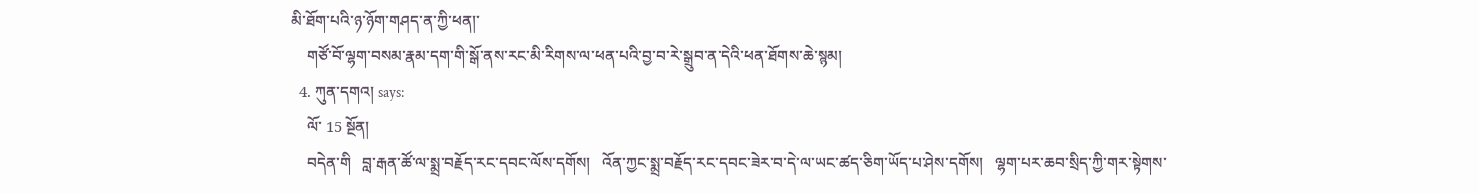མི་ཐོག་པའི་ཉ་ཉོག་གཤད་ན་ཀྱི་ཕན།་
    གཙོ་བོ་ལྷག་བསམ་རྣམ་དག་གི་སྒོ་ནས་རང་མི་རིགས་ལ་ཕན་པའི་བྱ་བ་རེ་སྒྲུབ་ན་དེའི་ཕན་ཐོགས་ཆེ་སྙམ།
  4. ཀུན་དགའ། says:
    ལོ་ 15 སྔོན།
    བདེན་གི   བླ་རྒན་ཚོ་ལ་སྨྲ་བརྗོད་རང་དབང་ལོས་དགོས།   འོན་ཀྱང་སྨྲ་བརྗོད་རང་དབང་ཟེར་བ་དེ་ལ་ཡང་ཚད་ཅིག་ཡོད་པ་ཤེས་དགོས།   ལྷག་པར་ཆབ་སྲིད་ཀྱི་གར་སྟེགས་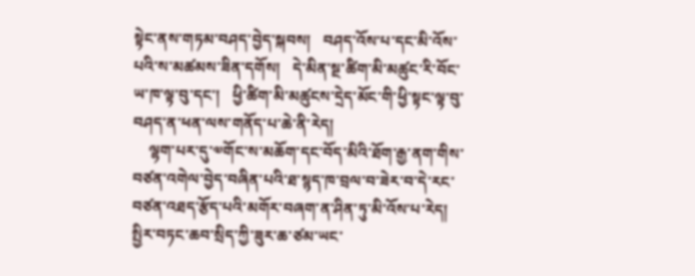སྟེང་ནས་གཏམ་བཤད་བྱེད་སྐབས།   བཤད་འོས་པ་དང་མི་འོས་པའི་ས་མཚམས་ཟིན་དགོས།   དེ་མིན་སྔ་ཚིག་མི་མཚུང་རི་བོང་ཡ་ཁ་ལྟ་བུ་དང་།   ཕྱི་ཚིག་མི་མཚུངས་དྲེད་མོང་གི་ཕྱི་སྟང་ལྟ་བུ་བཤད་ན་ཕན་ལས་གནོད་པ་ཆེ་ནི་རེད།
    ལྷག་པར་དུ་༧གོང་ས་མཆོག་དང་བོད་མིའི་ཐོག་རྒྱ་ནག་གིས་བཙན་འགེལ་བྱེད་བཞིན་པའི་ཐ་སྙད་ཁ་བྲལ་བ་ཟེར་བ་དེ་རང་བཙན་འཐད་རྩོད་པའི་མགོར་བཞག་ན་ཤིན་ཏུ་མི་འོས་པ་རེད།   སྤྱིར་བཏང་ཆབ་སྲིད་ཀྱི་ཟུར་ཆ་ཙམ་ཡང་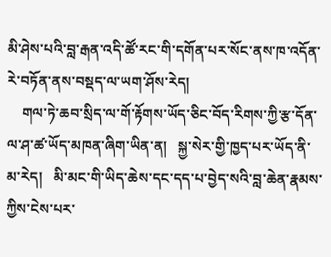མི་ཤེས་པའི་བླ་རྒན་འདི་ཚོ་རང་གི་དགོན་པར་སོང་ནས་ཁ་འདོན་རེ་བཏོན་ནས་བསྡད་ལ་ཡག་ཤོས་རེད།
    གལ་ཏེ་ཆབ་སྲིད་ལ་གོ་རྟོགས་ཡོད་ཅིང་བོད་རིགས་ཀྱི་རྩ་དོན་ལ་ཤ་ཚ་ཡོད་མཁན་ཞིག་ཡིན་ན།   སྐྱ་སེར་གྱི་ཁྱད་པར་ཡོད་ནི་མ་རེད།   མི་མང་གི་ཡིད་ཆེས་དང་དད་པ་བྱེད་སའི་བླ་ཆེན་རྣམས་ཀྱིས་ངེས་པར་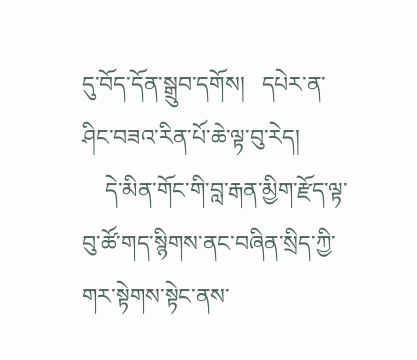དུ་བོད་དོན་སྒྲུབ་དགོས།   དཔེར་ན་ཤིང་བཟའ་རིན་པོ་ཆེ་ལྟ་བུ་རེད།
    དེ་མིན་གོང་གི་བླ་རྒན་མྱིག་རྫོད་ལྟ་བུ་ཚོ་གད་སྙིགས་ནང་བཞིན་སྲིད་ཀྱི་གར་སྟེགས་སྟེང་ནས་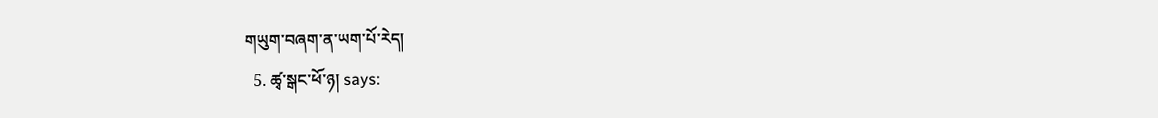གཡུག་བཞག་ན་ཡག་པོ་རེད།
  5. ཚྭ་སྒང་ཕོ་ཉ། says: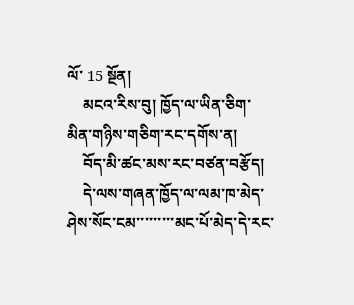ལོ་ 15 སྔོན།
    མངའ་རིས་བུ། ཁྱོད་ལ་ཡིན་ཅིག་མིན་གཉིས་གཅིག་རང་དགོས་ན།
    བོད་མི་ཚང་མས་རང་བཙན་བརྩོད།
    དེ་ལས་གཞན་ཁྱོད་ལ་ལམ་ཁ་མེད་ཤེས་སོང་ངམ་་་་་་་་་མང་པོ་མེད་དེ་རང་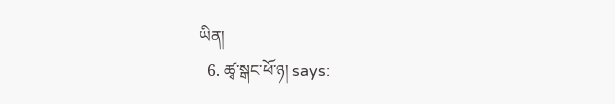ཡིན།
  6. ཚྭ་སྒང་ཕོ་ཉ། says: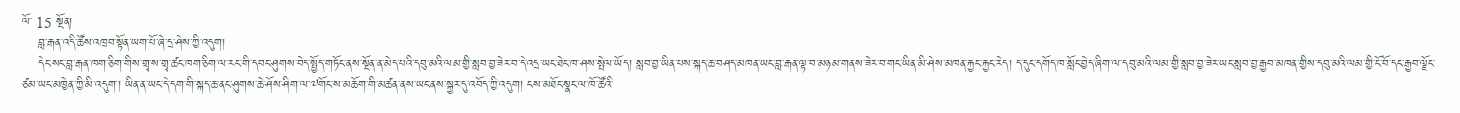ལོ་ 15 སྔོན།
    བླ་རྒན་འདི་ཚོས་འཁྲབ་སྟོན་ཡག་པོ་ཞེ་དྲ་ཤེས་ཀྱི་འདུག།
    དེང་སང་བླ་རྒན་ཁག་ཅིག་གིས་གྲྭ་ས་གྲྭ་ཚང་ཁག་ཅིག་ལ་རང་གི་དབང་ཤུགས་བེད་སྤྱོད་གཏོང་ནས་སྔོན་ན་མེད་པའི་དབུ་མའི་ལམ་གྱི་སླབ་བྱ་ཟེར་བ་དེ་འདྲ་ཡང་ཐེང་ཁ་ཤས་སྤེལ་ཡོད། སླབ་བྱ་ཡིན་པས་སྐད་ཆ་བཤད་མཁན་ཡང་བླ་རྒན་ལྟ་བ་མཉམ་གནས་ཟེར་བ་གང་ཡིན་མི་ཤེས་མཁན་རྐྱང་རྐྱང་རེད། ད་དུང་དགོད་ཁ་སློང་བྱེད་ཞིག་ལ་དབུ་མའི་ལམ་གྱི་སླབ་བྱ་ཟེར་ཡང་སླབ་བྱ་རྒྱབ་མཁན་གྱིས་དབུ་མའི་ལམ་གྱི་ངོ་བོ་དང་རྒྱབ་ལྗོང་ཙམ་ཡང་མཁྱེན་ཀྱི་མི་འདུག་། ཡིན་ན་ཡང་དེ་དག་གི་སྐད་ཆ་ནང་ཤུགས་ཆེ་ཤོས་ཤིག་ལ་༧གོང་ས་མཆོག་གི་མཚན་ནས་ཡང་ནས་སྐྱར་དུ་འབོད་ཀྱི་འདུག། ངས་མཐོང་སྣང་ལ་ཁོ་ཚོའི་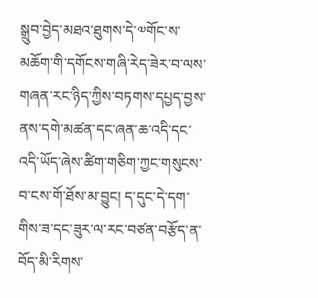སྒྲུབ་བྱེད་མཐའ་ཐུགས་དེ་༧གོང་ས་མཆོག་གི་དགོངས་གཞི་རེད་ཟེར་བ་ལས་གཞན་རང་ཉིད་ཀྱིས་བཏགས་དཔྱད་བྱས་ནས་དགེ་མཚན་དང་ཞན་ཆ་འདི་དང་འདི་ཡོད་ཞེས་ཚིག་གཅིག་ཀྱང་གསུངས་བ་ངས་གོ་ཐོས་མ་བྱུང། ད་དུང་དེ་དག་གིས་ཟ་དང་ཟུར་ལ་རང་བཙན་བརྩོད་ན་བོད་མི་རིགས་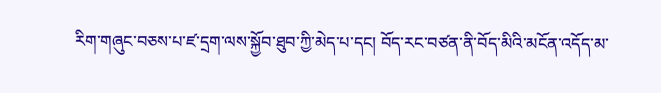རིག་གཞུང་བཅས་པ་ཛ་དྲག་ལས་སྐྱོབ་ཐུབ་ཀྱི་མེད་པ་དང། བོད་རང་བཙན་ནི་བོད་མིའི་མངོན་འདོད་མ་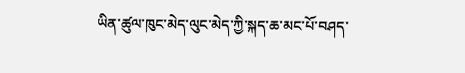ཡིན་ཚུལ་ཁུང་མེད་ལུང་མེད་ཀྱི་སྐད་ཆ་མང་པོ་བཤད་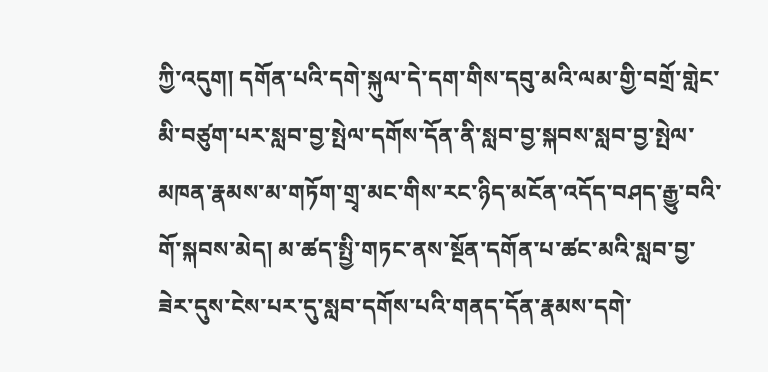ཀྱི་འདུག། དགོན་པའི་དགེ་སྐུལ་དེ་དག་གིས་དབུ་མའི་ལམ་གྱི་བགྲོ་གླེང་མི་བཙུག་པར་སླབ་བྱ་སྤེལ་དགོས་དོན་ནི་སླབ་བྱ་སྐབས་སླབ་བྱ་སྤེལ་མཁན་རྣམས་མ་གཏོག་གྲྭ་མང་གིས་རང་ཉིད་མངོན་འདོད་བཤད་རྒྱུ་བའི་གོ་སྐབས་མེད། མ་ཚད་སྤྱི་གཏང་ནས་སྔོན་དགོན་པ་ཚང་མའི་སླབ་བྱ་ཟེར་དུས་ངེས་པར་དུ་སླབ་དགོས་པའི་གནད་དོན་རྣམས་དགེ་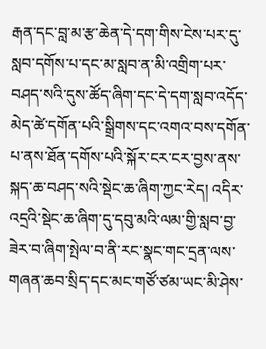རྒན་དང་བླ་མ་རྩ་ཆེན་དེ་དག་གིས་ངེས་པར་དུ་སླབ་དགོས་པ་དང་མ་སླབ་ན་མི་འགྲིག་པར་བཤད་སའི་དུས་ཚོད་ཞིག་དང་དེ་དག་སླབ་འདོད་མེད་ཚེ་དགོན་པའི་སྒྲིགས་དང་འགའ་བས་དགོན་པ་ནས་ཐོན་དགོས་པའི་སྐོར་ངར་ངར་བྱས་ནས་སྐད་ཆ་བཤད་སའི་སྡེང་ཆ་ཞིག་ཀྱང་རེད། འདིར་འདྲའི་སྡེང་ཆ་ཞིག་དུ་དབུ་མའི་ལམ་གྱི་སླབ་བྱ་ཟེར་བ་ཞིག་སྤེལ་བ་ནི་རང་སྣང་གང་དྲན་ལས་གཞན་ཆབ་སྲིད་དང་མང་གཙོ་ཙམ་ཡང་མི་ཤེས་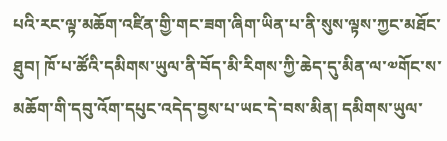པའི་རང་ལྟ་མཆོག་འཛིན་གྱི་གང་ཟག་ཞིག་ཡིན་པ་ནི་སུས་ལྟས་ཀྱང་མཐོང་ཐུབ། ཁོ་པ་ཚོའི་དམིགས་ཡུལ་ནི་བོད་མི་རིགས་ཀྱི་ཆེད་དུ་མིན་ལ་༧གོང་ས་མཆོག་གི་དབུ་འོག་དཔུང་འདེད་བྱས་པ་ཡང་དེ་བས་མིན། དམིགས་ཡུལ་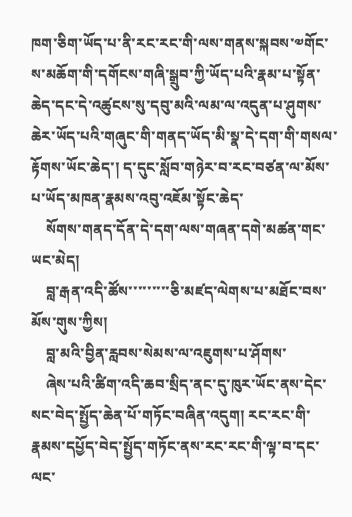ཁག་ཅིག་ཡོད་པ་ནི་རང་རང་གི་ལས་གནས་སྐབས་༧གོང་ས་མཆོག་གི་དགོངས་གཞི་སྒྲུབ་ཀྱི་ཡོད་པའི་རྣམ་པ་སྟོན་ཆེད་དང་དེ་འཚུངས་སུ་དབུ་མའི་ལམ་ལ་འདུན་པ་ཤུགས་ཆེར་ཡོད་པའི་གཞུང་གི་གནད་ཡོད་མི་སྣ་དེ་དག་གི་གསལ་རྟོགས་ཡོང་ཆེད་། ད་དུང་སློབ་གཉེར་བ་རང་བཙན་ལ་མོས་པ་ཡོད་མཁན་རྣམས་འབུ་འཇོམ་སྟོང་ཆེད་
    སོགས་གནད་དོན་དེ་དག་ལས་གཞན་དགེ་མཚན་གང་ཡང་མེད།
    བླ་རྒན་འདི་ཚོས་་་་་་་་་ཅི་མཛད་ལེགས་པ་མཐོང་བས་མོས་གུས་ཀྱིས།
    བླ་མའི་བྱིན་རླབས་སེམས་ལ་འཇུགས་པ་ཤོགས་
    ཞེས་པའི་ཚིག་འདི་ཆབ་སྲིད་ནང་དུ་ཁུར་ཡོང་ནས་དེང་སང་བེད་སྤྱོད་ཆེན་པོ་གཏོང་བཞིན་འདུག། རང་རང་གི་རྣམས་དཔྱོད་བེད་སྤྱོད་གཏོང་ནས་རང་རང་གི་ལྟ་བ་དང་ལང་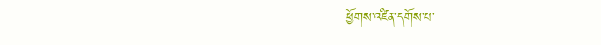ཕྱོགས་འཛིན་དགོས་པ་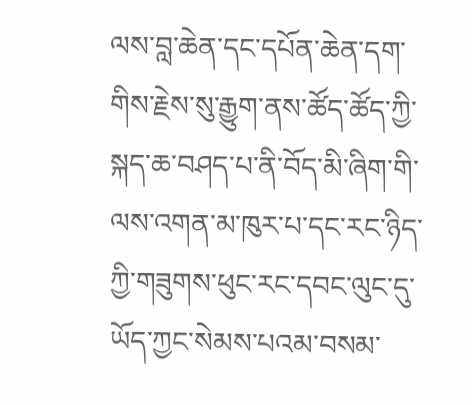ལས་བླ་ཆེན་དང་དཔོན་ཆེན་དག་གིས་རྗེས་སུ་རྒྱུག་ནས་ཚོད་ཚོད་ཀྱི་སྐད་ཆ་བཤད་པ་ནི་བོད་མི་ཞིག་གི་ལས་འགན་མ་ཁུར་པ་དང་རང་ཉིད་ཀྱི་གཟུགས་ཕུང་རང་དབང་ལུང་དུ་ཡོད་ཀྱང་སེམས་པའམ་བསམ་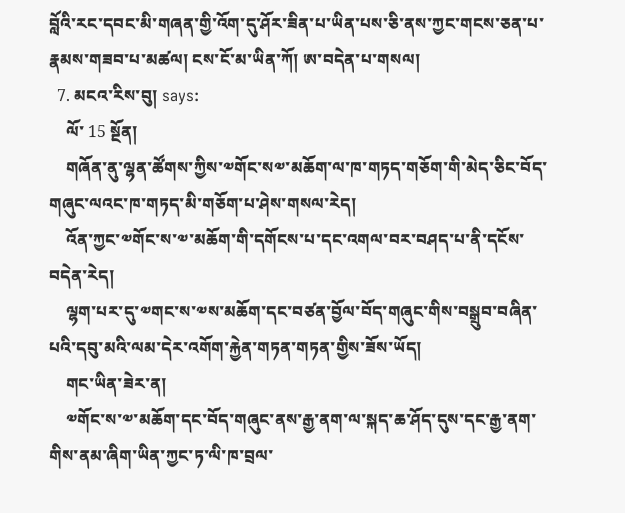བློའི་རང་དབང་མི་གཞན་གྱི་འོག་དུ་ཤོར་ཟིན་པ་ཡིན་པས་ཅི་ནས་ཀྱང་གངས་ཅན་པ་རྣམས་གཟབ་པ་མཚལ། ངས་ངོ་མ་ཡིན་ཀོ། ཨ་བདེན་པ་གསལ།
  7. མངའ་རིས་བུ། says:
    ལོ་ 15 སྔོན།
    གཞོན་ནུ་ལྷན་ཚོགས་ཀྱིས་༧གོང་ས༧་མཆོག་ལ་ཁ་གཏད་གཅོག་གི་མེད་ཅིང་བོད་གཞུང་ལའང་ཁ་གཏད་མི་གཅོག་པ་ཤེས་གསལ་རེད།
    འོན་ཀྱང་༧གོང་ས་༧་མཆོག་གི་དགོངས་པ་དང་འགལ་བར་བཤད་པ་ནི་དངོས་བདེན་རེད།
    ལྷག་པར་དུ་༧གང་ས་༧ས་མཆོག་དང་བཙན་བྱོལ་བོད་གཞུང་གིས་བསྒྲུབ་བཞིན་པའི་དབུ་མའི་ལམ་དེར་འགོག་རྐྱེན་གཏན་གཏན་གྱིས་ཟོས་ཡོད།
    གང་ཡིན་ཟེར་ན།
    ༧གོང་ས་༧་མཆོག་དང་བོད་གཞུང་ནས་རྒྱ་ནག་ལ་སྐད་ཆ་ཤོད་དུས་དང་རྒྱ་ནག་གིས་ནམ་ཞིག་ཡིན་ཀྱང་ཏ་ལི་ཁ་བྲལ་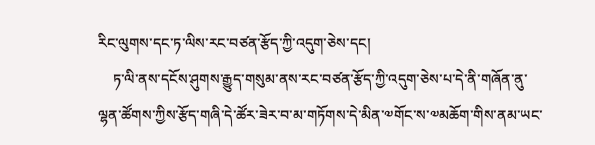རིང་ལུགས་དང་ཏ་ལིས་རང་བཙན་རྩོད་ཀྱི་འདུག་ཅེས་དང།
    ཏ་ལི་ནས་དངོས་ཤུགས་རྒྱུད་གསུམ་ནས་རང་བཙན་རྩོད་ཀྱི་འདུག་ཅེས་པ་དེ་ནི་གཞོན་ནུ་ལྷན་ཚོགས་ཀྱིས་རྩོད་གཞི་དེ་ཚོར་ཟེར་བ་མ་གཏོགས་དེ་མིན་༧གོང་ས་༧མཆོག་གིས་ནམ་ཡང་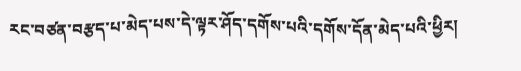རང་བཙན་བརྩད་པ་མེད་པས་དེ་ལྟར་ཤོད་དགོས་པའི་དགོས་དོན་མེད་པའི་ཕྱིར།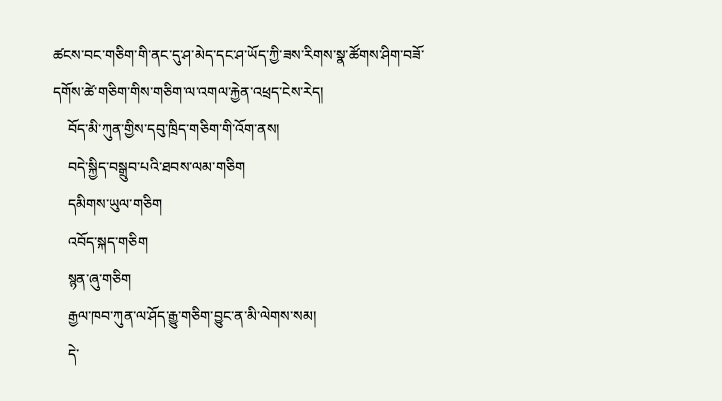ཚངས་བང་གཅིག་གི་ནང་དུ་ཤ་མེད་དང་ཤ་ཡོད་ཀྱི་ཟས་རིགས་སྣ་ཚོགས་ཤིག་བཟོ་དགོས་ཚེ་གཅིག་གིས་གཅིག་ལ་འགལ་རྐྱེན་འཕྲད་ངེས་རེད།
    བོད་མི་ཀུན་གྱིས་དབུ་ཁྲིད་གཅིག་གི་འོག་ནས།
    བདེ་སྐྱིད་བསྒྲུབ་པའི་ཐབས་ལམ་གཅིག
    དམིགས་ཡུལ་གཅིག
    འབོད་སྐད་གཅིག
    སྙན་ཞུ་གཅིག
    རྒྱལ་ཁབ་ཀུན་ལ་ཤོད་རྒྱུ་གཅིག་བྱུང་ན་མི་ལེགས་སམ།
    དེ་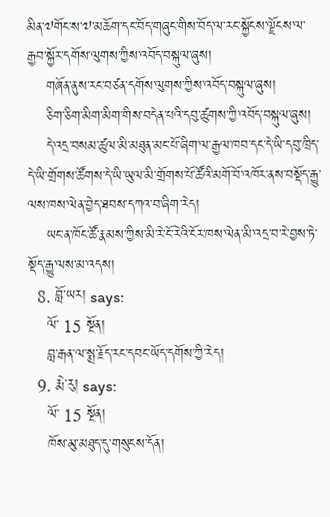མིན་༧གོང་ས་༧་མཆོག་དང་བོད་གཞུང་གིས་བོད་ལ་རང་སྐྱོངས་ལྗོངས་ལ་རྒྱབ་སྐྱོར་དགོས་ལུགས་ཀྱིས་འབོད་བསྐུལ་ཞུས།
    གཞོན་ནུས་རང་བཙན་དགོས་ལུགས་ཀྱིས་འབོད་བསྐུལ་ཞུས།
    ཅིག་ཅིག་མིག་མིག་གིས་བདེན་པའི་དབུ་ཚུགས་ཀྱི་འབོད་བསྐུལ་ཞུས།
    དེ་འདྲ་བསམ་ཚུལ་མི་མཐུན་མང་པོ་ཞིག་ལ་རྒྱལ་ཁབ་དང་དེ་ཡི་དབུ་ཁྲིད་དེ་ཡི་གྲོགས་ཚོགས་དེ་ཡི་ཡུལ་མི་གྲོགས་པོ་ཚོའི་མགོ་བོ་འཁོར་ནས་བསྡོད་རྒྱུ་ལས་ཁས་ལེན་བྱེད་ཐབས་དཀའ་བ་ཞིག་རེད།
    ཡང་ན་ཁོང་ཚོ་རྣམས་ཀྱིས་མི་རེ་ངོ་རེའི་ངོར་ཁས་ལེན་མི་འདྲ་བ་རེ་བྱས་ཏེ་སྡོད་རྒྱུ་ལས་མ་འདས།
  8. བློ་ཡར། says:
    ལོ་ 15 སྔོན།
    བླ་རྒན་ལ་སྨྲ་རྗོད་རང་དབང་ཡོད་དགོས་ཀྱི་རེད།
  9. རྨེ་རུ། says:
    ལོ་ 15 སྔོན།
    ཁོས་མུ་མཐུད་དུ་གསུངས་དོན།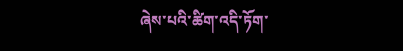ཞེས་པའི་ཚིག་འདི་ཏོག་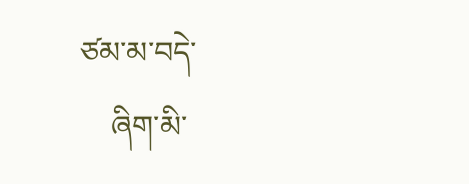ཙམ་མ་བདེ་
    ཞིག་མི་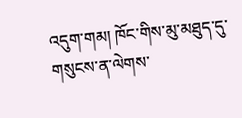འདུག་གམ། ཁོང་གིས་མུ་མཐུད་དུ་གསུངས་ན་ལེགས་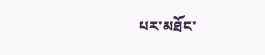པར་མཐོང་